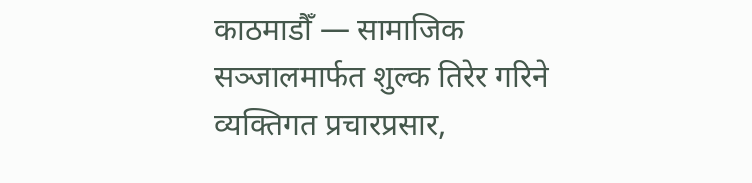काठमाडौँ — सामाजिक सञ्जालमार्फत शुल्क तिरेर गरिने व्यक्तिगत प्रचारप्रसार,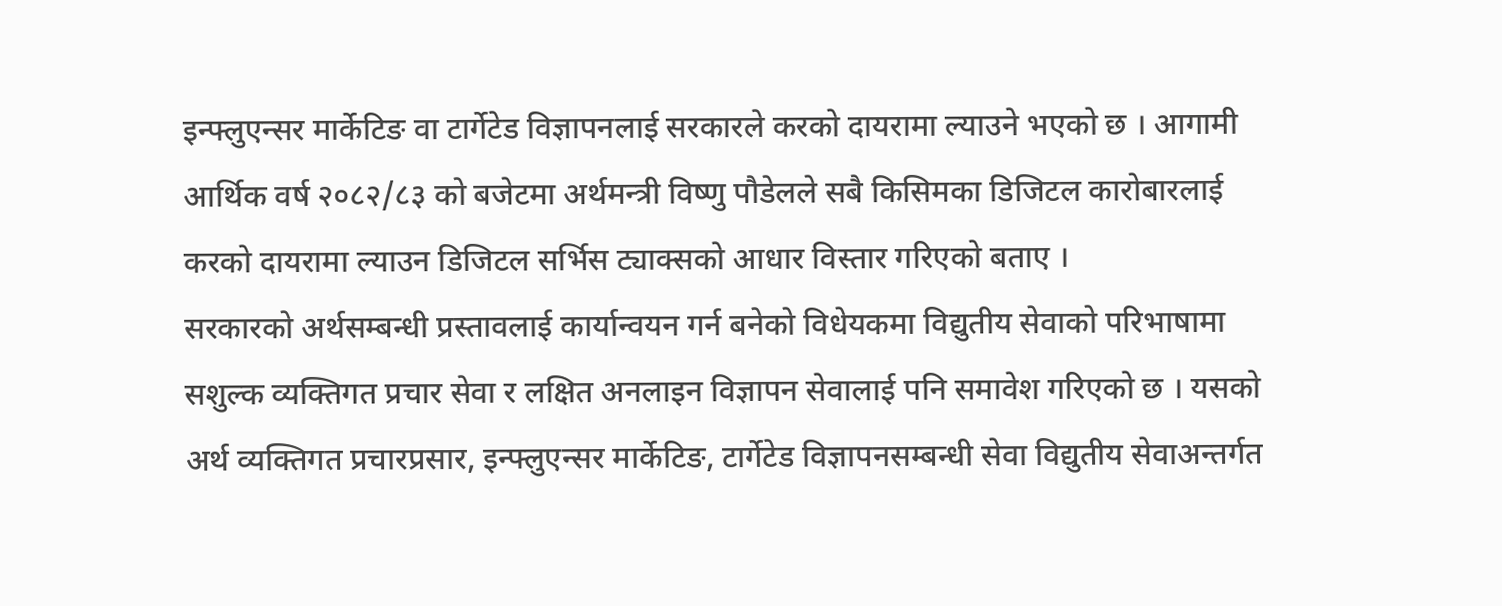इन्फ्लुएन्सर मार्केटिङ वा टार्गेटेड विज्ञापनलाई सरकारले करको दायरामा ल्याउने भएको छ । आगामी आर्थिक वर्ष २०८२/८३ को बजेटमा अर्थमन्त्री विष्णु पौडेलले सबै किसिमका डिजिटल कारोबारलाई करको दायरामा ल्याउन डिजिटल सर्भिस ट्याक्सको आधार विस्तार गरिएको बताए ।
सरकारको अर्थसम्बन्धी प्रस्तावलाई कार्यान्वयन गर्न बनेको विधेयकमा विद्युतीय सेवाको परिभाषामा सशुल्क व्यक्तिगत प्रचार सेवा र लक्षित अनलाइन विज्ञापन सेवालाई पनि समावेश गरिएको छ । यसको अर्थ व्यक्तिगत प्रचारप्रसार, इन्फ्लुएन्सर मार्केटिङ, टार्गेटेड विज्ञापनसम्बन्धी सेवा विद्युतीय सेवाअन्तर्गत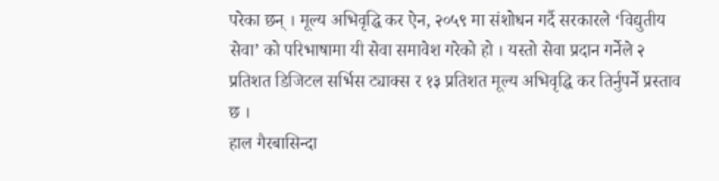परेका छन् । मूल्य अभिवृद्धि कर ऐन, २०५९ मा संशोधन गर्दै सरकारले ‘विद्युतीय सेवा’ को परिभाषामा यी सेवा समावेश गरेको हो । यस्तो सेवा प्रदान गर्नेले २ प्रतिशत डिजिटल सर्भिस ट्याक्स र १३ प्रतिशत मूल्य अभिवृद्धि कर तिर्नुपर्ने प्रस्ताव छ ।
हाल गैरबासिन्दा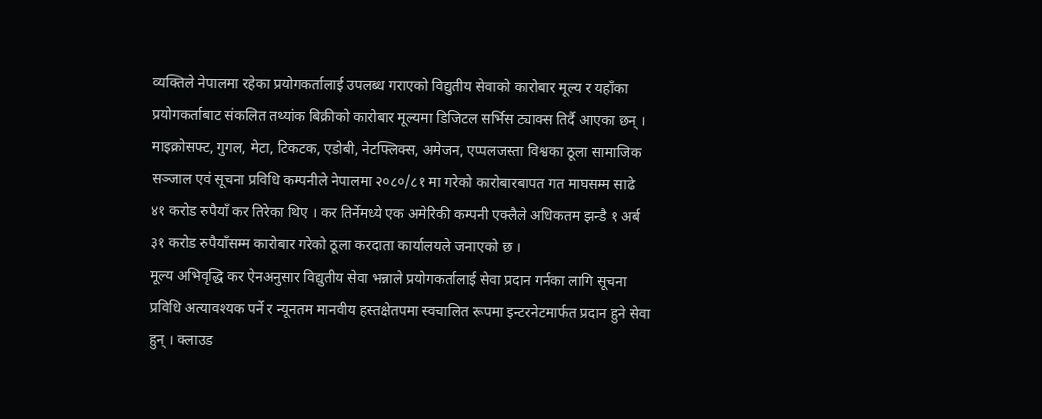व्यक्तिले नेपालमा रहेका प्रयोगकर्तालाई उपलब्ध गराएको विद्युतीय सेवाको कारोबार मूल्य र यहाँका प्रयोगकर्ताबाट संकलित तथ्यांक बिक्रीको कारोबार मूल्यमा डिजिटल सर्भिस ट्याक्स तिर्दै आएका छन् । माइक्रोसफ्ट, गुगल, मेटा, टिकटक, एडोबी, नेटफ्लिक्स, अमेजन, एप्पलजस्ता विश्वका ठूला सामाजिक सञ्जाल एवं सूचना प्रविधि कम्पनीले नेपालमा २०८०/८१ मा गरेको कारोबारबापत गत माघसम्म साढे ४१ करोड रुपैयाँ कर तिरेका थिए । कर तिर्नेमध्ये एक अमेरिकी कम्पनी एक्लैले अधिकतम झन्डै १ अर्ब ३१ करोड रुपैयाँसम्म कारोबार गरेको ठूला करदाता कार्यालयले जनाएको छ ।
मूल्य अभिवृद्धि कर ऐनअनुसार विद्युतीय सेवा भन्नाले प्रयोगकर्तालाई सेवा प्रदान गर्नका लागि सूचना प्रविधि अत्यावश्यक पर्ने र न्यूनतम मानवीय हस्तक्षेतपमा स्वचालित रूपमा इन्टरनेटमार्फत प्रदान हुने सेवा हुन् । क्लाउड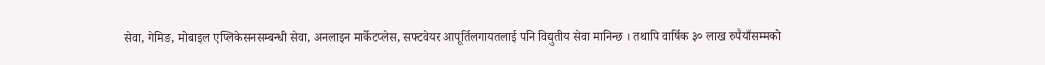सेवा, गेमिङ, मोबाइल एप्लिकेसनसम्बन्धी सेवा, अनलाइन मार्केटप्लेस, सफ्टवेयर आपूर्तिलगायतलाई पनि विद्युतीय सेवा मानिन्छ । तथापि वार्षिक ३० लाख रुपैयाँसम्मको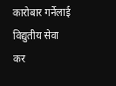कारोबार गर्नेलाई विद्युतीय सेवा कर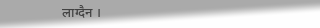लाग्दैन ।